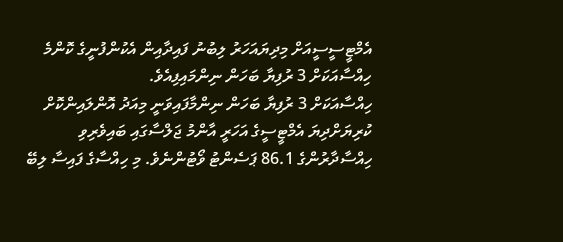އެމްޓީސީސީއަށް މިދިޔައަހަރު ލިބުނު ފައިދާއިން އެކުންފުނީގެ ކޮންމެ ހިއްސާއަކަށް 3 ރުފިޔާ ބަހަން ނިންމައިފިއެވެ.
ހިއްސާއަކަށް 3 ރުފިޔާ ބަހަން ނިންމާފައިވަނީ މިއަދު އޮންލައިންކޮށް ކުރިޔަށްދިޔަ އެމްޓީސީގެ އަހަރީ އާންމު ޖަލްސާގައި ބައިވެރިވި ހިއްސާދާރުންގެ 86.1 ޕަސެންޓު ވޯޓުންނެވެ. މި ހިއްސާގެ ފައިސާ ލިބޭ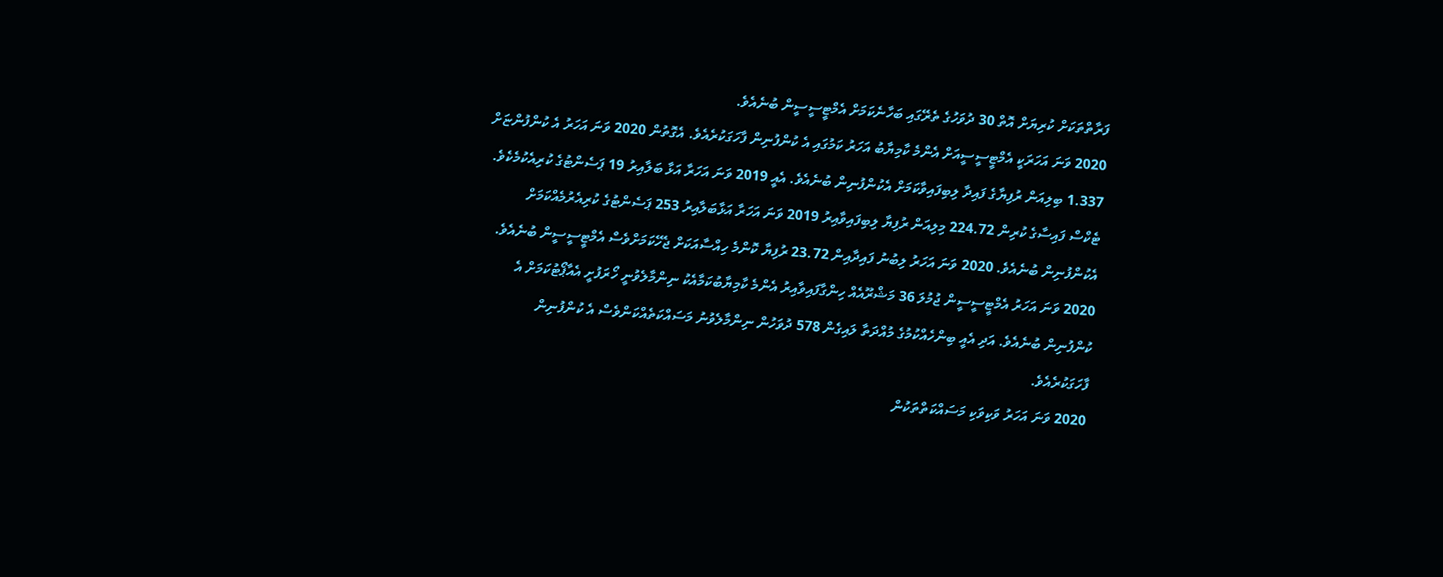ފަރާތްތަކަށް ކުރިޔަށް އޮތް 30 ދުވަހުގެ ތެރޭގައި ބަހާނެކަމަށް އެމްޓީސީސީން ބުނެއެވެ.
2020 ވަނަ އަހަރަކީ އެމްޓީސީސީއަށް އެންމެ ކާމިޔާބު އަހަރު ކަމުގައި އެ ކުންފުނިން ފާހަގަކުރެއެވެ. އެގޮތުން 2020 ވަނަ އަހަރު އެ ކުންފުންޏަށް 1.337 ބިލިއަން ރުފިޔާގެ ފައިދާ ލިބިފައިވާކަމަށް އެކުންފުނިން ބުނެއެވެ. އެއީ 2019 ވަނަ އަހަރާ އަޅާ ބަލާއިރު 19 ޕަސެންޓުގެ ކުރިއެކުމެކެވެ.
ޓެކްސް ފައިސާގެ ކުރިން 224.72 މިލިއަން ރުފިޔާ ލިބިފައިވާއިރު 2019 ވަނަ އަހަރާ އަޅާބަލާއިރު 253 ޕަސެންޓުގެ ކުރިއެރުމެއްކަމަށް އެކުންފުނިން ބުނެއެވެ. 2020 ވަނަ އަހަރު ލިބުނު ފައިދާއިން 23.72 ރުފިޔާ ކޮންމެ ހިއްސާއަކަށް ޖެހޭކަމަށްވެސް އެމްޓީސީސީން ބުނެއެވެ.
2020 ވަނަ އަހަރު އެމްޓީސީސީން ޖުމުލަ 36 މަޝްރޫއެއް ހިންގާފައިވާއިރު އެންމެ ކާމިޔާބުކަމާއެކު ނިންމާލެވުނީ ހޯރަފުށީ އެއާޕޯޓުކަމަށް އެ ކުންފުނިން ބުނެއެވެ. އަދި އެއީ ބިންހެއްކުމުގެ މުއްދަތާ ލައިގެން 578 ދުވަހުން ނިންމާލެވުނު މަސައްކަތެއްކަންވެސް އެ ކުންފުނިން ފާހަގަކުރެއެވެ.
2020 ވަނަ އަހަރު ވަކިވަކި މަސައްކަތްތަކުން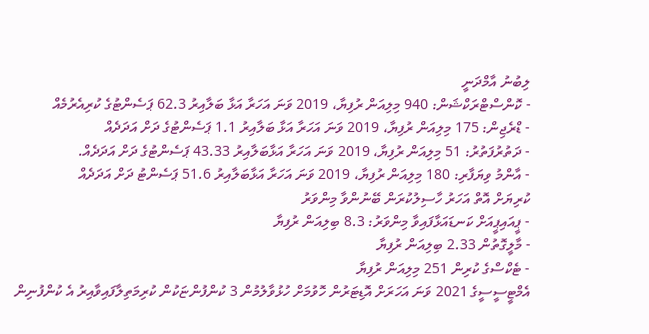ލިބުނު އާމްދަނީ
- ކޮންސްޓްރަކްޝަން: 940 މިލިއަން ރުފިޔާ، 2019 ވަނަ އަހަރާ އަޅާ ބަލާއިރު 62.3 ޕަސެންޓުގެ ކުރިއެރުމެއް
- ޑްރެޖިން: 175 މިލިއަން ރުފިޔާ، 2019 ވަނަ އަހަރާ އަޅާ ބަލާއިރު 1.1 ޕަސެންޓުގެ ދަށް އަދަދެއް
- ދަތުރުފަތުރު: 51 މިލިއަން ރުފިޔާ، 2019 ވަނަ އަހަރާ އަޅާބަލާއިރު 43.33 ޕަސެންޓުގެ ދަށް އަދަދެއް.
- އާންމު ވިޔަފާރި: 180 މިލިއަން ރުފިޔާ، 2019 ވަނަ އަހަރާ އަޅާބަލާއިރު 51.6 ޕަސެންޓު ދަށް އަދަދެއް
ކުރިޔަށް އޮތް އަހަރު ހާސިލުކުރަން ބޭނުންވާ މިންވަރު
- ޕީއައިޕީއަށް ކަނޑައަޅާފައިވާ މިންވަރު: 8.3 ބިލިއަން ރުފިޔާ
- މާލީގޮތުން 2.33 ބިލިއަން ރުފިޔާ
- ޓެކްސްގެ ކުރިން 251 މިލިއަން ރުފިޔާ
އެމްޓީސީސީގެ 2021 ވަނަ އަހަރަށް އޮޑިޓަރުން ހޮވުމަށް ހުޅުވާލުމުން 3 ކުންފުންޏަކުން ކުރިމަތިލާފައިވާއިރު އެ ކުންފުނިން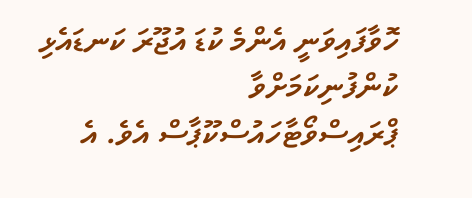ހޮވާފައިވަނީ އެންމެ ކުޑަ އުޖޫރަ ކަނޑައެޅި ކުންފުނިކަމަށްވާ ޕްރައިސްވޯޓާހައުސްކޫޕާސް އެވެ. އެ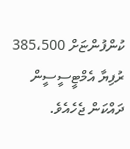ކުންފުންޏަށް 385،500 ރުފިޔާ އެމްޓީސީސީން ދައްކަން ޖެހެއެވެ.